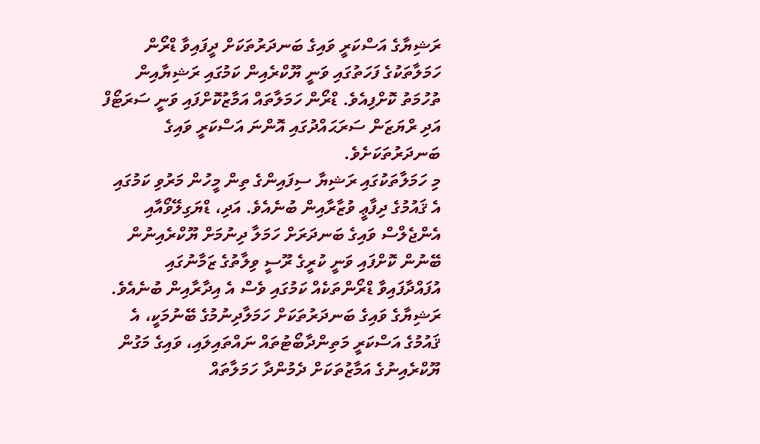ރަޝިޔާގެ އަސްކަރީ ވައިގެ ބަނދަރުތަކަށް ދީފައިވާ ޑްރޯން ހަމަލާތަކުގެ ފަހަތުގައި ވަނީ ޔޫކްރެއިން ކަމުގައި ރަޝިޔާއިން ތުހުމަތު ކޮށްފިއެވެ. ޑްރޯން ހަމަލާތައް އަމާޒުކޮށްފައި ވަނީ ސަރަޓޯފް އަދި ރްޔަޒަން ސަރަޙައްދުގައި އޮންނަ އަސްކަރީ ވައިގެ ބަނދަރުތަކަށެވެ.
މި ހަމަލާތަކުގައި ރަޝިޔާ ސިފައިންގެ ތިން މީހުން މަރުވި ކަމުގައި އެ ޤައުމުގެ ދިފާޢީ ވުޒާރާއިން ބުނެއެވެ. އަދި، ޑްޔަގިލޭވޯއާއި އެންޖެލްސް ވައިގެ ބަނދަރަށް ހަމަލާ ދިނުމަށް ޔޫކްރެއިނުން ބޭނުން ކޮށްފައި ވަނީ ކުރީގެ ރޫސީ ވިލާތުގެ ޒަމާނުގައި އުފައްދާފައިވާ ޑްރޯންތަކެއް ކަމުގައި ވެސް އެ އިދާރާއިން ބުނެއެވެ.
ރަޝިޔާގެ ވައިގެ ބަނދަރުތަކަށް ހަމަލާދިނުމުގެ ބޭނުމަކީ، އެ ޤައުމުގެ އަސްކަރީ މަތިންދާބޯޓުތައް ނައްތައިލައި، ވައިގެ މަގުން ޔޫކްރެއިނުގެ އަމާޒުތަކަށް ދެމުންދާ ހަމަލާތައް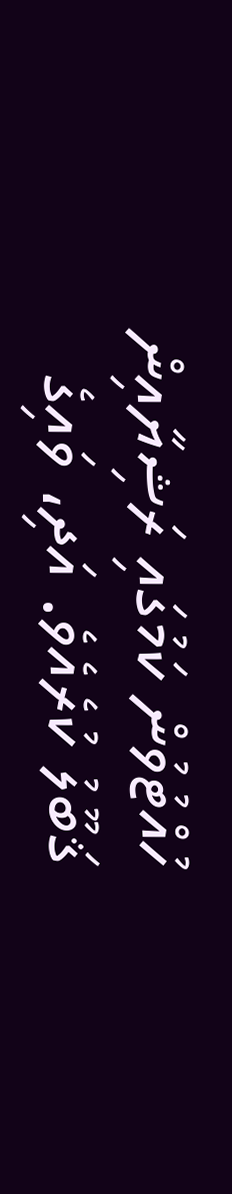ހުއްޓުވުން ކަމުގައި ރަޝިޔާއިން ޤަބޫލު ކުރެއެވެ. އަދި، ވައިގެ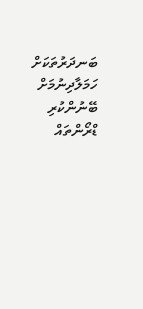ބަނދަރުތަކަށް ހަމަލާދިނުމަށް ބޭނުންކުރި ޑްރޯންތައް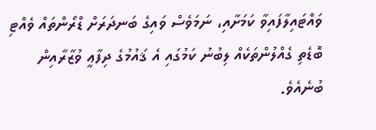ވައްޓައިލާފައިވާ ކަމަށާއި، ނަމަވެސް ވައިގެ ބަނދަރަށް ޑްރޯންތައް ވެއްޓި ބޮޑެތި ގެއްލުންތަކެއް ލިބުނު ކަމުގައި އެ ޤައުމުގެ ދިފާޢީ ވުޒާރާއިން ބުނެއެވެ.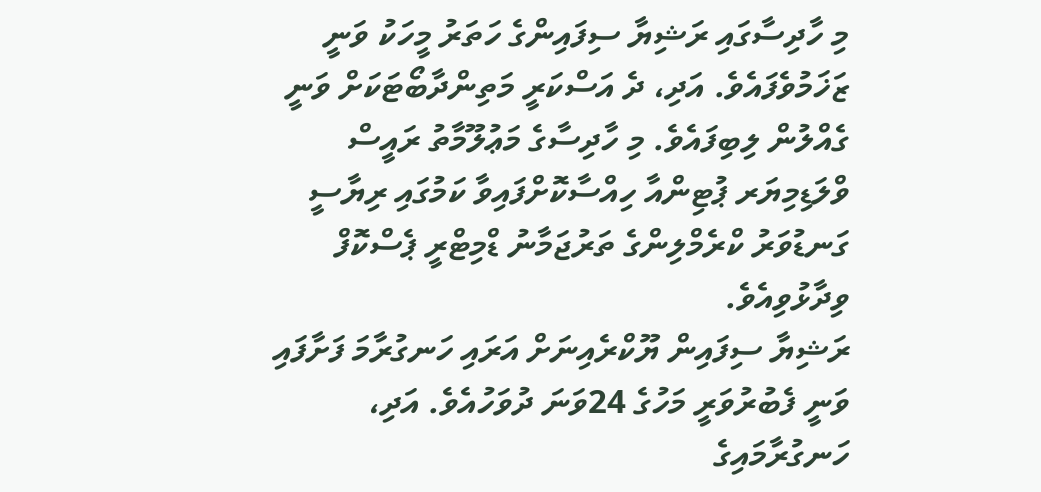މި ހާދިސާގައި ރަޝިޔާ ސިފައިންގެ ހަތަރު މީހަކު ވަނީ ޒަޚަމުވެފައެވެ. އަދި، ދެ އަސްކަރީ މަތިންދާބޯޓަކަށް ވަނީ ގެއްލުން ލިބިފައެވެ. މި ހާދިސާގެ މަޢުލޫމާތު ރައީސް ވްލަޑިމިޔަރ ޕުޓިންއާ ހިއްސާކޮށްފައިވާ ކަމުގައި ރިޔާސީ ގަނޑުވަރު ކްރެމްލިންގެ ތަރުޖަމާނު ޑްމިޓްރީ ޕެސްކޮފް ވިދާޅުވިއެވެ.
ރަޝިޔާ ސިފައިން ޔޫކްރެއިނަށް އަރައި ހަނގުރާމަ ފަށާފައި ވަނީ ފެބުރުވަރީ މަހުގެ 24ވަނަ ދުވަހުއެވެ. އަދި، ހަނގުރާމައިގެ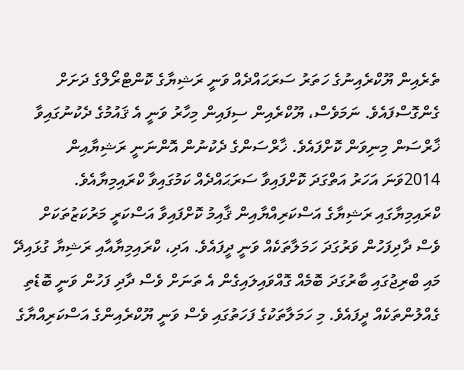ތެރެއިން ޔޫކްރެއިނުގެ ހަތަރު ސަރަޙައްދެއް ވަނީ ރަޝިޔާގެ ކޮންޓްރޯލްގެ ދަށަށް ގެންގޮސްފައެވެ. ނަމަވެސް، ޔޫކްރެއިން ސިފައިން މިހާރު ވަނީ އެ ޤައުމުގެ ދެކުނުގައިވާ ޚާރްސަން މިނިވަން ކޮށްފައެވެ. ޚާރްސަންގެ ދެކުނުން އޮންނަނީ ރަޝިޔާއިން 2014ވަނަ އަހަރު އަތްގަދަ ކޮށްފައިވާ ސަރަޙައްދެއް ކަމުގައިވާ ކްރައިމިޔާއެވެ.
ކްރައިމިޔާގައި ރަޝިޔާގެ އަސްކަރިއްޔާއިން ޤާއިމު ކޮށްފައިވާ އަސްކަރީ މަރުކަޒުތަކަށް ވެސް ދާދިފަހުން ވަރުގަދަ ހަމަލާތަކެއް ވަނީ ދީފައެވެ. އަދި، ކްރައިމިޔާއާއި ރަޝިޔާ ގުޅައިދޭ މައި ބްރިޖުގައި ބާރުގަދަ ބޮމެއް ގޮއްވައިލައިގެން އެ ތަނަށް ވެސް ދާދި ފަހުން ވަނީ ބޮޑެތި ގެއްލުންތަކެއް ދީފައެވެ. މި ހަމަލާތަކުގެ ފަހަތުގައި ވެސް ވަނީ ޔޫކްރެއިންގެ އަސްކަރިއްޔާގެ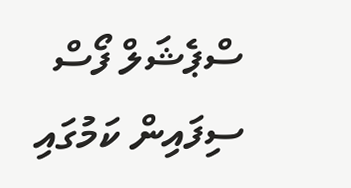ސްޕެޝަލް ފޯސް ސިފައިން ކަމުގައި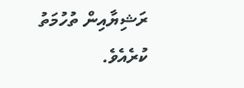ރަޝިޔާއިން ތުހުމަތު ކުރެއެވެ.